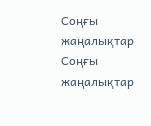Соңғы жаңалықтар
Соңғы жаңалықтар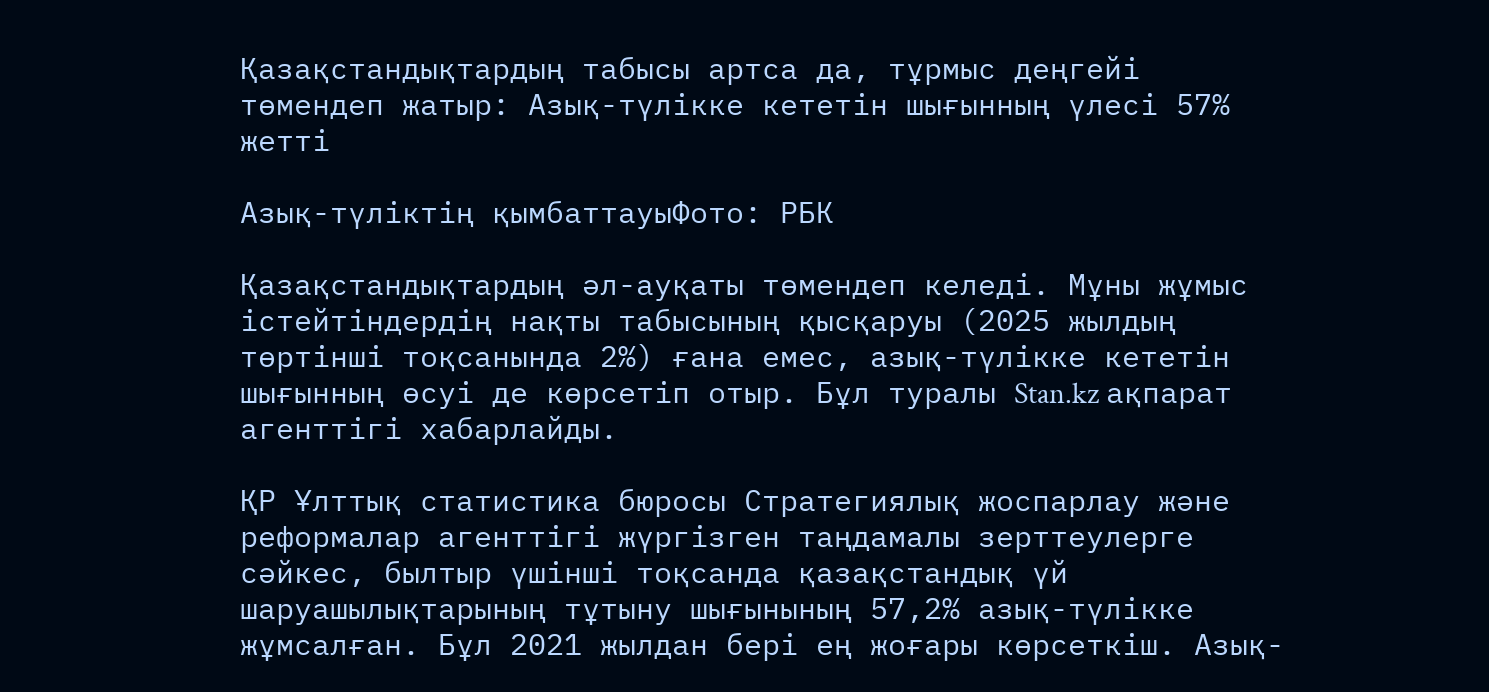Қазақстандықтардың табысы артса да, тұрмыс деңгейі төмендеп жатыр: Азық-түлікке кететін шығынның үлесі 57% жетті

Азық-түліктің қымбаттауыФото: РБК

Қазақстандықтардың әл-ауқаты төмендеп келеді. Мұны жұмыс істейтіндердің нақты табысының қысқаруы (2025 жылдың төртінші тоқсанында 2%) ғана емес, азық-түлікке кететін шығынның өсуі де көрсетіп отыр. Бұл туралы Stan.kz ақпарат агенттігі хабарлайды.

ҚР Ұлттық статистика бюросы Стратегиялық жоспарлау және реформалар агенттігі жүргізген таңдамалы зерттеулерге сәйкес, былтыр үшінші тоқсанда қазақстандық үй шаруашылықтарының тұтыну шығынының 57,2% азық-түлікке жұмсалған. Бұл 2021 жылдан бері ең жоғары көрсеткіш. Азық-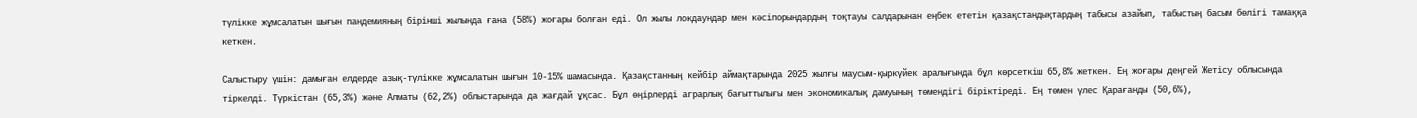түлікке жұмсалатын шығын пандемияның бірінші жылында ғана (58%) жоғары болған еді. Ол жылы локдаундар мен кәсіпорындардың тоқтауы салдарынан еңбек ететін қазақстандықтардың табысы азайып, табыстың басым бөлігі тамаққа кеткен.

Салыстыру үшін: дамыған елдерде азық-түлікке жұмсалатын шығын 10-15% шамасында. Қазақстанның кейбір аймақтарында 2025 жылғы маусым-қыркүйек аралығында бұл көрсеткіш 65,8% жеткен. Ең жоғары деңгей Жетісу облысында тіркелді. Түркістан (65,3%) және Алматы (62,2%) облыстарында да жағдай ұқсас. Бұл өңірлерді аграрлық бағыттылығы мен экономикалық дамуының төмендігі біріктіреді. Ең төмен үлес Қарағанды (50,6%),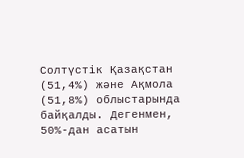Солтүстік Қазақстан (51,4%) және Ақмола (51,8%) облыстарында байқалды. Дегенмен, 50%-дан асатын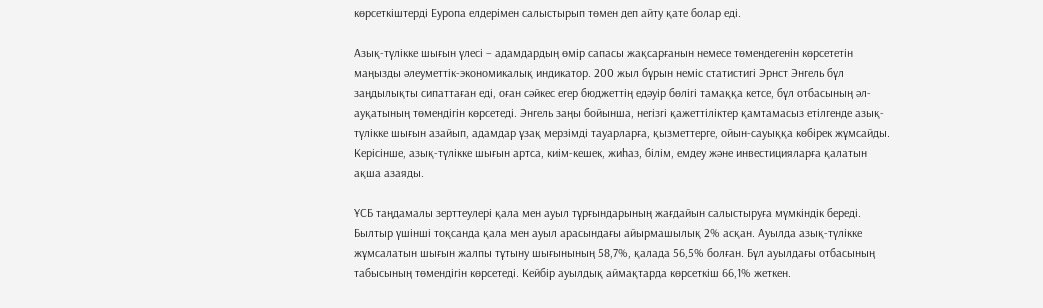көрсеткіштерді Еуропа елдерімен салыстырып төмен деп айту қате болар еді.

Азық-түлікке шығын үлесі – адамдардың өмір сапасы жақсарғанын немесе төмендегенін көрсететін маңызды әлеуметтік-экономикалық индикатор. 200 жыл бұрын неміс статистигі Эрнст Энгель бұл заңдылықты сипаттаған еді, оған сәйкес егер бюджеттің едәуір бөлігі тамаққа кетсе, бұл отбасының әл-ауқатының төмендігін көрсетеді. Энгель заңы бойынша, негізгі қажеттіліктер қамтамасыз етілгенде азық-түлікке шығын азайып, адамдар ұзақ мерзімді тауарларға, қызметтерге, ойын-сауыққа көбірек жұмсайды. Керісінше, азық-түлікке шығын артса, киім-кешек, жиһаз, білім, емдеу және инвестицияларға қалатын ақша азаяды.

ҰСБ таңдамалы зерттеулері қала мен ауыл тұрғындарының жағдайын салыстыруға мүмкіндік береді. Былтыр үшінші тоқсанда қала мен ауыл арасындағы айырмашылық 2% асқан. Ауылда азық-түлікке жұмсалатын шығын жалпы тұтыну шығынының 58,7%, қалада 56,5% болған. Бұл ауылдағы отбасының табысының төмендігін көрсетеді. Кейбір ауылдық аймақтарда көрсеткіш 66,1% жеткен.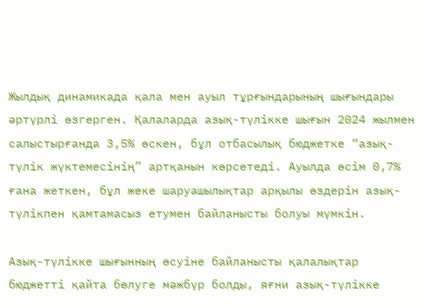Жылдық динамикада қала мен ауыл тұрғындарының шығындары әртүрлі өзгерген. Қалаларда азық-түлікке шығын 2024 жылмен салыстырғанда 3,5% өскен, бұл отбасылық бюджетке “азық-түлік жүктемесінің” артқанын көрсетеді. Ауылда өсім 0,7% ғана жеткен, бұл жеке шаруашылықтар арқылы өздерін азық-түлікпен қамтамасыз етумен байланысты болуы мүмкін.

Азық-түлікке шығынның өсуіне байланысты қалалықтар бюджетті қайта бөлуге мәжбүр болды, яғни азық-түлікке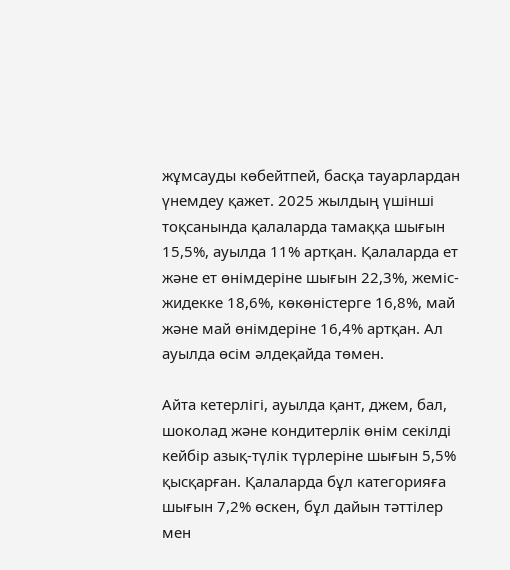жұмсауды көбейтпей, басқа тауарлардан үнемдеу қажет. 2025 жылдың үшінші тоқсанында қалаларда тамаққа шығын 15,5%, ауылда 11% артқан. Қалаларда ет және ет өнімдеріне шығын 22,3%, жеміс-жидекке 18,6%, көкөністерге 16,8%, май және май өнімдеріне 16,4% артқан. Ал ауылда өсім әлдеқайда төмен.

Айта кетерлігі, ауылда қант, джем, бал, шоколад және кондитерлік өнім секілді кейбір азық-түлік түрлеріне шығын 5,5% қысқарған. Қалаларда бұл категорияға шығын 7,2% өскен, бұл дайын тәттілер мен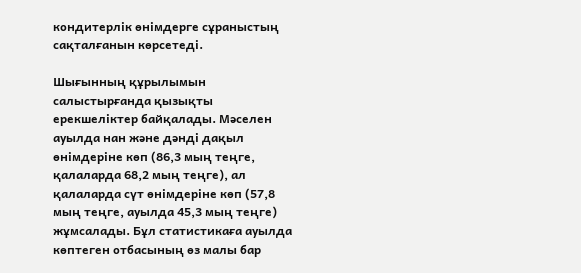кондитерлік өнімдерге сұраныстың сақталғанын көрсетеді.

Шығынның құрылымын салыстырғанда қызықты ерекшеліктер байқалады. Мәселен ауылда нан және дәнді дақыл өнімдеріне көп (86,3 мың теңге, қалаларда 68,2 мың теңге), ал қалаларда сүт өнімдеріне көп (57,8 мың теңге, ауылда 45,3 мың теңге) жұмсалады. Бұл статистикаға ауылда көптеген отбасының өз малы бар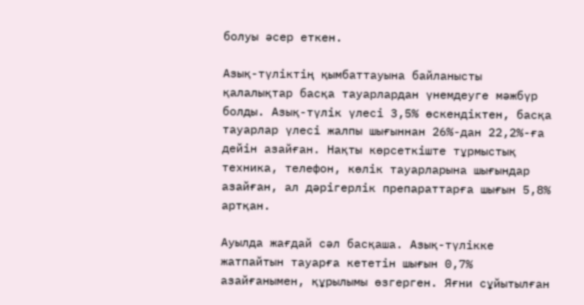болуы әсер еткен.

Азық-түліктің қымбаттауына байланысты қалалықтар басқа тауарлардан үнемдеуге мәжбүр болды. Азық-түлік үлесі 3,5% өскендіктен, басқа тауарлар үлесі жалпы шығыннан 26%-дан 22,2%-ға дейін азайған. Нақты көрсеткіште тұрмыстық техника, телефон, көлік тауарларына шығындар азайған, ал дәрігерлік препараттарға шығын 5,8% артқан.

Ауылда жағдай сәл басқаша. Азық-түлікке жатпайтын тауарға кететін шығын 0,7% азайғанымен, құрылымы өзгерген. Яғни сұйытылған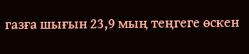газға шығын 23,9 мың теңгеге өскен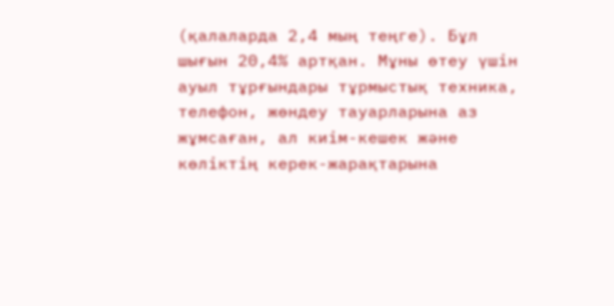(қалаларда 2,4 мың теңге). Бұл шығын 20,4% артқан. Мұны өтеу үшін ауыл тұрғындары тұрмыстық техника, телефон, жөндеу тауарларына аз жұмсаған, ал киім-кешек және көліктің керек-жарақтарына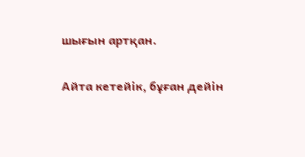шығын артқан.

Айта кетейік, бұған дейін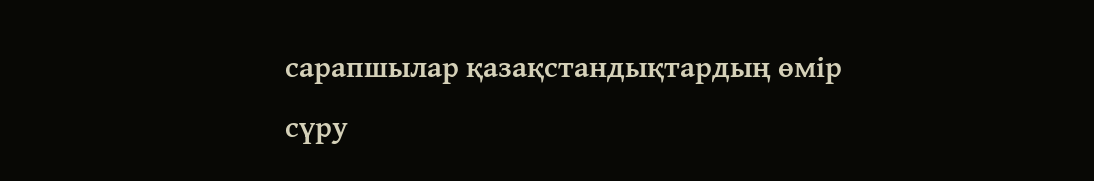сарапшылар қазақстандықтардың өмір сүру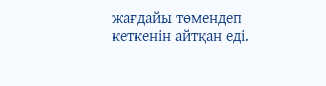жағдайы төмендеп кеткенін айтқан еді.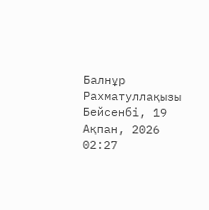Балнұр Рахматуллақызы
Бейсенбі, 19 Ақпан, 2026 02:27